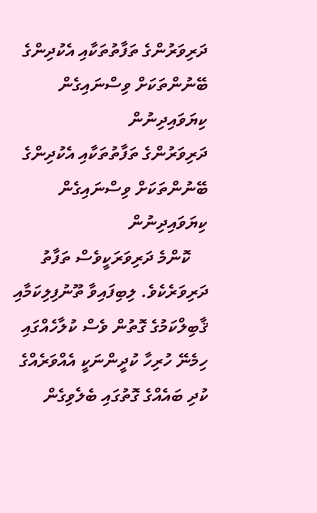ދަރިވަރުންގެ ތަފާތުތަކާއި އެކުދިންގެ ބޭނުންތަކަށް ވިސްނައިގެން ކިޔަވައިދިނުން
ދަރިވަރުންގެ ތަފާތުތަކާއި އެކުދިންގެ ބޭނުންތަކަށް ވިސްނައިގެން ކިޔަވައިދިނުން
    ކޮންމެ ދަރިވަރަކީވެސް ތަފާތު ދަރިވަރެކެވެ. ލިބިފައިވާ ތޫނުފިލިކަމާއި ޤާބިލްކަމުގެ ގޮތުން ވެސް ކުލާހެއްގައި ހިމެނޭ ހުރިހާ ކުދީންނަކީ އެއްވަރެއްގެ ކުދި ބައެއްގެ ގޮތުގައި ބެލެވިގެން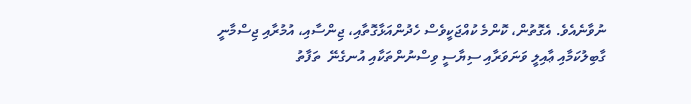ނުވާނެއެވެ. އެގޮތުން، ކޮންމެ ކުއްޖަކީވެސް ހެދުންއަޅާގޮތާއި، ޖިންސާއި، އުމުރާއި ޖިސްމާނީ ގާބިލުކަމާއި ޢާއިލީ ވަނަވަރާއި ސިޔާސީ ވިސްނުންތަކާއި އުނގެނޭ  ތަފާތު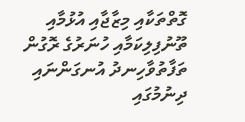ގޮތްތަކާއި މިޒާޖާއި އުޅުމާއި ތޫނުފިލިކަމާއި ހުނަރުގެ ރޮގުން ތަފާތުވާހިނދު އުނގަންނައި ދިނުމުގައި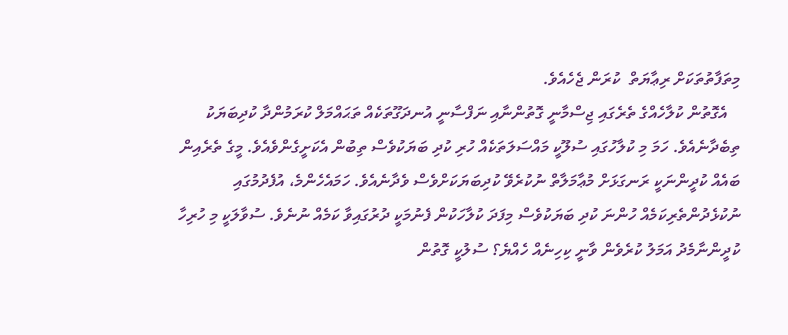މިތަފާތުތަކަށް ރިޢާޔަތް  ކުރަން ޖެހެއެވެ.
   އެގޮތުން ކުލާހެއްގެ ތެރެގައި ޖިސްމާނީ ގޮތުންނާއި ނަފްސާނީ އުނދަގޫތަކެއް ތަޙައްމަލް ކުރަމުންދާ ކުދިބަޔަކު ތިބެދާނެއެވެ. ހަމަ މި ކުލާހުގައި ސުލޫކީ މައްސަލަތަކެއް ހުރި ކުދި ބަޔަކުވެސް ތިބުން އެކަށީގެންވެއެވެ. މީގެ ތެރެއިން ބައެއް ކުދީންނަކީ ރަނގަޅަށް މުޢާމަލާތް ނުކުރެވޭ ކުދިބަޔަކަށްވެސް ވެދާނެއެވެ. ހަމައެހެންމެ، އުފެދުމުގައި ނުކުޅެދުންތެރިކަމެއް ހުންނަ ކުދި ބަޔަކުވެސް މިފަދަ ކުލާހަކުން ފެނުމަކީ ދުރުގައިވާ ކަމެއް ނުނެވެ. ސުވާލަކީ މި ހުރިހާ ކުދީންނާމެދު އަމަލު ކުރެވެން ވާނީ ކިހިނެއް ހެއްޔެ؟ ސުލުކީ ގޮތުން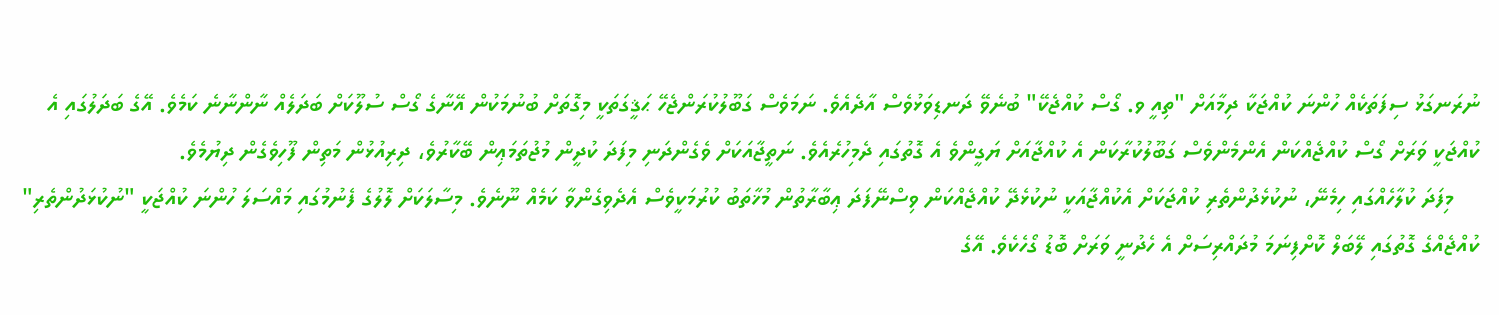ނުރަނގަޅު ސިފަތަކެއް ހުންނަ ކުއްޖަކާ ދިމާއަށް "ތިއީ ވ. ގޯސް ކުއްޖެކޭ" ބުނެވޭ ދަނޑިވަޅުވެސް އާދެއެވެ. ނަމަވެސް ގަބޫލުކުރަންޖެހޭ ޙަޤީގަތަކީ މިގޮތަށް ބުނުމަކުން އޭނާގެ ގޯސް ސުލޫކަށް ބަދަލެއް ނާންނާނެ ކަމެވެ. އޭގެ ބަދަލުގައި އެ ކުއްޖަކީ ވަރަށް ގޯސް ކުއްޖެއްކަން އެންމެންވެސް ގަބޫލުކުރާކަން އެ ކުއްޖާއަށް ޔަގީންވެ އެ ގޮތުގައި ދެމިހުރެއެވެ. ނަތީޖާއަކަށް ވެގެންދަނި މިފަދަ ކުދީން މުޖުތަމަޢިން ބޭކާރުވެ، ދިރިއުޅުން މަތިން ފޫހިވެގެން ދިޔުމެވެ.
    މިފަދަ ކުލާހެއްގައި ހިމެނޭ، ނުކުޅެދުންތެރި ކުއްޖަކަށް އެކުއްޖާއަކީ ނުކުޅެދޭ ކުއްޖެއްކަން ވިސްނޭފަދަ ޢިބާރާތުން މުޚާތަބު ކުރުމަކީވެސް އެދެވިގެންވާ ކަމެއް ނޫނެވެ. މިސާލަކަށް ލޮލުގެ ފެނުމުގައި މައްސަލަ ހުންނަ ކުއްޖަކީ "ނުކުޅަދުންތެރި" ކުއްޖެއްގެ ގޮތުގައި ލޭބަލް ކޮށްފިނަމަ މުދައްރިސަށް އެ ހެދުނީ ވަރަށް ބޮޑު ގޯހެކެވެ. އޭގެ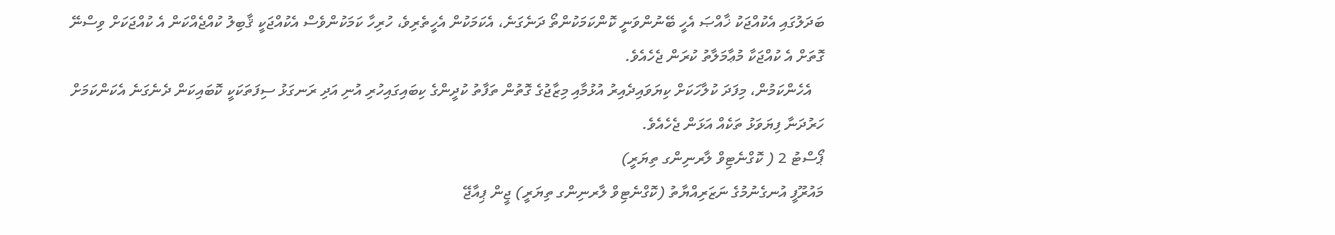ބަދަލުގައި އެކުއްޖަކު ޚާއްޞަ އެހީ ބޭނުންވަނީ ކޮންކަމަކުންތޯ ދަނެގަނެ، އެކަމަކުން އެހީތެރިވެ، ހުރިހާ ކަމަކުންވެސް އެކުއްޖަކީ ޤާބިލު ކުއްޖެއްކަން އެ ކުއްޖަކަށް ވިސްނޭ ގޮތަށް އެ ކުއްޖަކާ މުޢާމަލާތު ކުރަން ޖެހެއެވެ.
   އެހެންކަމުން، މިފަދަ ކުލާހަކަށް ކިޔަވައިދެއިރު އުޅުމާއި މިޒާޖުގެ ގޮތުން ތަފާތު ކުދީންގެ ކިބައިގައިހުރި އުނި އަދި ރަނގަޅު ސިފަތަކަކީ ކޮބައިކަން ދެނެގަނެ އެކަންކަމަށް ހަރުދަނާ ފިޔަވަޅު ތަކެއް އަޅަން ޖެހެއެވެ.
ޕޯސްޓު 2 ( ކޮގްނެޓިވް ލާރނިންގ ތިޔަރީ)
މައުރޫފީ އުނގެނުމުގެ ނަޒަރިއްޔާތު (ކޮގްނެޓިވް ލާރނިންގ ތިޔަރީ) ޖީން ޕިއާޖޭ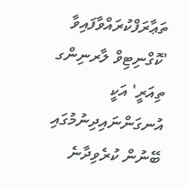ތަޢާރަފްކުރައްވާފައިވާ 'ކޮގްނިޓިވް ލާރނިންގ ތިއަރީ' އަކީ އުނގަންނައިދިނުމުގައި ބޭނުން ކުރެވިދާނެ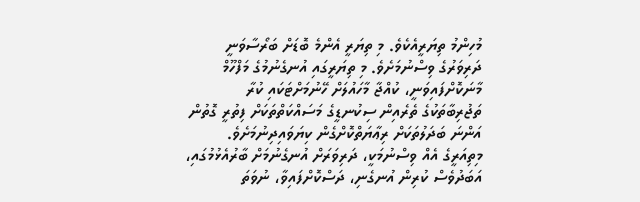މުހިންމު ތިޔަރީއެކެވެ. މި ތިޔަރީ އެންމެ ބޮޑަށް ބަރޯސާވަނީ ދަރިވަރުގެ ވިސްނުމަށެވެ. މި ތިޔަރީގައި އުނގެނުމުގެ މަފްހޫމް   މާނަކޮށްފައިވަނީ، ކުއްޖާ މާހައުލަށް ހޭނުމަށްޓަކައި ކުރާ ތަޖުރިބާތަކުގެ ތެރެއިން ސިކުނޑީގެ މަސައްކަތްތަކަށް ފިތުރީ ގޮތުން އަންނަ ބަދަލުތަކަށް ރިޢާޔަތްކޮށްގެން ކިޔަވައިދިނުމަށެވެ. މިތިއަރީގެ އެއް ވިސްނުމަކީ، ދަރިވަރަށް އުނގެނުމަށް ބާރުއެޅުމުގައި، އަބަދުވެސް ކުރިން އުނގެނި، ދަސްކޮށްފައިވާ، ނުވަތަ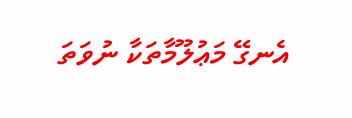އެނގޭ މަޢުލޫމާތަކާ ނުވަތަ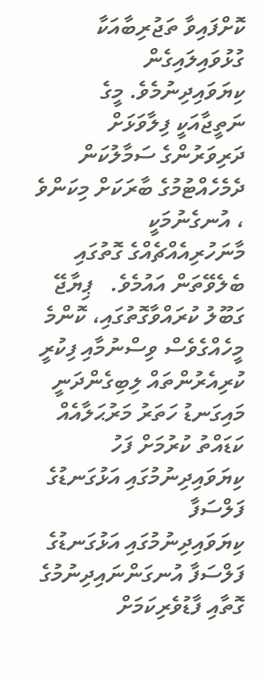ކޮށްފައިވާ ތަޖުރިބާއަކާ ގުޅުވައިލައިގެން ކިޔަވައިދިނުމެވެ. މީގެ ނަތީޖާއަކީ ފިލާވަޅަށް ދަރިވަރުންގެ ސަމާލުކަން ދެމެހެއްޓުމުގެ ބާރަކަށް މިކަންވެ ، އުނގެނުމަކީ މާނަހުރިއެއްޗެއްގެ ގޮތުގައި ބެލެވޭތަން އައުމެވެ.   ޕިޔާޖޭ ގަބޫލު ކުރައްވާގޮތުގައި، ކޮންމެ މީހެއްގެވެސް ވިސްނުމާއި ފިކުރީ ކުރިއެރުންތައް ލިބިގެންދަނީ މައިގަނޑު ހަތަރު މަރުޙަލާއެއް ކަޑައްތު ކުރުމަށް ފަހު
ކިޔަވައިދިނުމުގައި އަޅުގަނޑުގެ ފަލްސަފާ
ކިޔަވައިދިނުމުގައި އަޅުގަނޑުގެ ފަލްސަފާ އުނގަންނައިދިނުމުގެ ގޮތާއި ފާޑުވެރިކަމަށް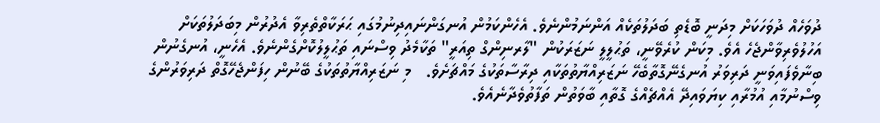ދުވަހެއް ދުވަހަކަށް މިދަނީ ބޮޑެތި ބަދަލުތަކެއް އަންނަމުންނެވެ. އެހެންކަމުން އުނގަންނައިދިނުމުގައި ޙަރަކާތްތެރިވާ އެދުރުން މިބަދަލުތަކަށް އަހުލުވެރިވާންޖެހެ އެވެ. މިކަން ކުރެވޭނީ، ތަޙުލީލީ ނަޒަރަކުން "ލާރނިންގް ތިއަރީ" ތަކާމެދު ވިސްނައި ތަޙުލީލުކޮށްގެންނެވެ. އެހެނީ، އުނގެނުން ބިނާވެފައިވަނީ ދަރިވަރު އުނގެނޭގޮތާބެހޭ ނަޒަރިއްޔާތުތަކާއި ދިރާސާތަކުގެ މައްޗަށެވެ.   މި ނަޒަރިއްޔާތުތަކުގެ ބޭނުން ހިފަންޖެހޭގޮތް ދަރިވަރުންގެ ވިސްނުމާއި އުމުރާއި ކިޔަވައިދޭ އެއްޗެއްގެ ގޮތާއި ބާވަތުން ތަފާތުވެދާނެއެވެ.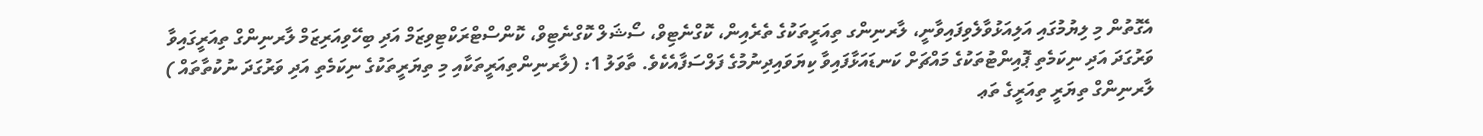އެގޮތުން މި ލިޔުމުގައި އަލިއަޅުވާލެވިފައިވާނީ، ލާރނިންގ ތިއަރީތަކުގެ ތެރެއިން، ކޮގްނެޓިވް، ސޯޝަލް ކޮގްނެޓިވް، ކޮންސްޓްރަކްޓިވިޒަމް އަދި ބިހޭވިއަރިޒަމް ލާރނިންގް ތިއަރީގައިވާ ވަރުގަދަ އަދި ނިކަމެތި ޕޮއިންޓުތަކުގެ މައްޗަށް ކަނޑައަޅާފައިވާ ކިޔަވައިދިނުމުގެ ފަލްސަފާއެކެވެ. ތާވަލު 1: (ލާރނިންތިއަރީތަކާއި މި ތިޔަރީތަކުގެ ނިކަމެތި އަދި ވަރުގަދަ ނުކުތާތައް ) ލާރނިންގް ތިޔަރީ ތިއަރީގެ ތަޢ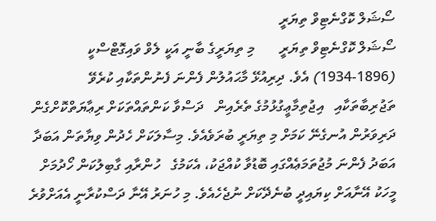ސޯޝަލް ކޮގްނެޓިވް ތިޔަރީ
ސޯޝަލް ކޮގްނެޓިވް ތިޔަރީ       މި ތިޔަރީގެ ބާނީ އަކީ ލެވް ވައިގޮޓްސްކީ (1896-1934) އެވެ. ދިރިއުޅޭ މާޙައުލުން ފެންނަ ފެނުންތަކާއި ކުރެވޭ ތަޖުރިބާތަކާއި   އިޖުތިމާޢީގުޅުމުގެ ތެރެއިން   ދަސްވާ ކަންތައްތަކަށް ރިޢާޔަތްކޮށްގެން ދަރިވަރުން އުނގެނޭ ކަމަށް މި ތިޔަރީ ބުރަވެއެވެ. މިސާލަކަށް ހެދުން ވިޔާތަން އަބަދާ އަބަދު ފެންނަ މުޖުތަމަޢެއްގައި ބޮޑުވާ ކުއްޖަކު، އެކަމުގެ   ހުންރާއި ގާބިލުކަން ހޯދުމަށް މީހަކު އޭނާއަށް ކިޔައިދީ ބުނެދޭކަށް ނުޖެހެއެވެ. މި ހުނަރު އޭނާ ދަސްކުރާނީ އެއަށްވުރެ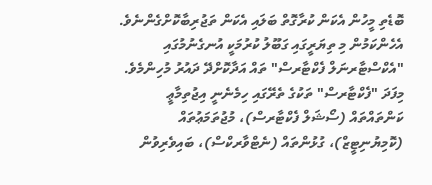ބޮޑެތި މީހުން އެކަން ކުރާގޮތް ބަލައި އެކަން ތަޖުރިބާކޮށްގެންނެވެ.     އެހެންކަމުން މި ތިޔަރީގައި ގަބޫލު ކުރުމަކީ އުނގެނުމުގައި   "އެކްސްޓާރނަލް ފެކްޓާރސް" ތައް އަދާކޮށްދޭ ދައުރު މުހިންމެވެ. މިފަދަ "ފެކްޓާރސް" ތަކުގެ ތެރޭގައި ހިމެނެނީ އިޖުތިމާޢީ ކަންތައްތައް (ސޯޝަލް ފެކްޓާރސް)، މުޖުތަމަޢުތައް (ކޮމިޔުނިޓީޒް)، ގުޅުންތައް (ނެޓްވާރކްސް)، ބައިވެރިވުން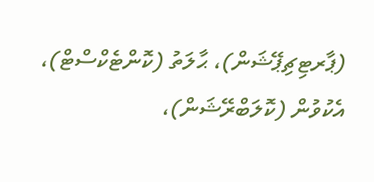(ޕާރޓިޗިޕޭޝަން)، ޙާލަތު (ކޮންޓެކްސްޓް)، އެކުވުން (ކޮލަބްރޭޝަން)،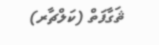ޘަގާފަތް (ކަލްޗާރ)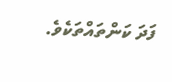ފަދަ ކަންތައްތަކެވެ.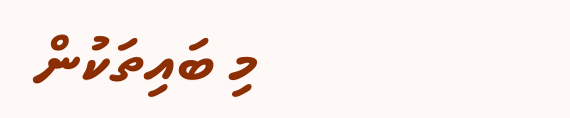މި ބައިތަކުން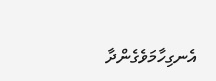އެނގިހާމަވެގެންދާ